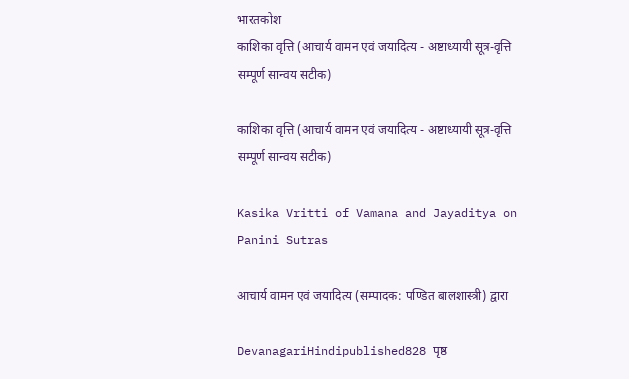भारतकोश
काशिका वृत्ति (आचार्य वामन एवं जयादित्य - अष्टाध्यायी सूत्र-वृत्ति सम्पूर्ण सान्वय सटीक)

काशिका वृत्ति (आचार्य वामन एवं जयादित्य - अष्टाध्यायी सूत्र-वृत्ति सम्पूर्ण सान्वय सटीक)

Kasika Vritti of Vamana and Jayaditya on Panini Sutras

आचार्य वामन एवं जयादित्य (सम्पादक: पण्डित बालशास्त्री) द्वारा

DevanagariHindipublished828 पृष्ठ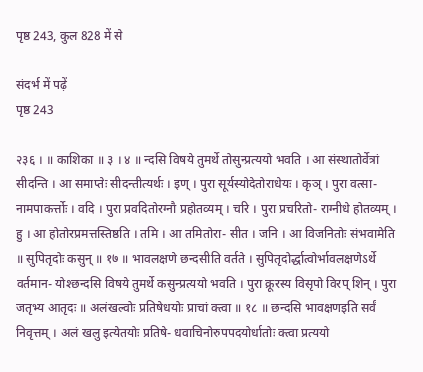पृष्ठ 243, कुल 828 में से

संदर्भ में पढ़ें
पृष्ठ 243

२३६ । ॥ काशिका ॥ ३ । ४ ॥ न्दसि विषये तुमर्थे तोसुन्प्रत्ययो भवति । आ संस्थातोर्वेत्रां सीदन्ति । आ समाप्तेः सीदन्तीत्यर्थः । इण् । पुरा सूर्यस्योदेतोराधेयः । कृञ् । पुरा वत्सा- नामपाकर्त्तोः । वदि । पुरा प्रवदितोरग्नौ प्रहोतव्यम् । चरि । पुरा प्रचरितो- राग्नीधे होतव्यम् । हु । आ होतोरप्रमत्तस्तिष्ठति । तमि । आ तमितोरा- सीत । जनि । आ विजनितोः संभवामेति ॥ सुपितृदोः कसुन् ॥ १७ ॥ भावलक्षणे छन्दसीति वर्तते । सुपितृदोर्द्धात्वोर्भावलक्षणेऽर्थे वर्तमान- योश्छन्दसि विषये तुमर्थे कसुन्प्रत्ययो भवति । पुरा क्रूरस्य विसृपो विरप् शिन् । पुरा जतृभ्य आतृदः ॥ अलंखल्वोः प्रतिषेधयोः प्राचां क्त्वा ॥ १८ ॥ छन्दसि भावक्षणइति सर्वं निवृत्तम् । अलं खलु इत्येतयोः प्रतिषे- धवाचिनोरुपपदयोर्धातोः क्त्वा प्रत्ययो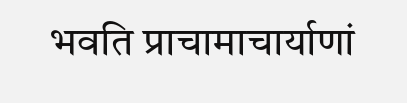भवति प्राचामाचार्याणां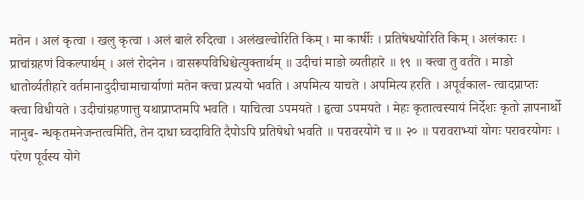मतेन । अलं कृत्वा । खलु कृत्वा । अलं बाले रुदित्वा । अलंखल्वोरिति किम् । मा कार्षीः । प्रतिषेधयोरिति किम् । अलंकारः । प्राचांग्रहणं विकल्पार्थम् । अलं रोदनेन । वासरूपविधिश्चेत्युक्तार्थम् ॥ उदीचां माङो व्यतीहारे ॥ १९ ॥ क्त्वा तु वर्तते । माङो धातोर्व्यतीहारे वर्तमानादुदीचामाचार्याणां मतेन क्त्वा प्रत्ययो भवति । अपमित्य याचते । अपमित्य हरति । अपूर्वकाल- त्वादप्राप्तः क्त्वा विधीयते । उदीचांग्रहणात्तु यथाप्राप्तमपि भवति । याचित्वा ऽपमयते । हृत्वा ऽपमयते । मेहः कृतात्वस्यायं निर्देशः कृतो ज्ञापनार्थो नानुब- न्धकृतमनेजन्तत्वमिति, तेन दाधा घ्वदाविति दैपोऽपि प्रतिषेधो भवति ॥ परावरयोगे च ॥ २० ॥ परावराभ्यां योगः परावरयोगः । परेण पूर्वस्य योगे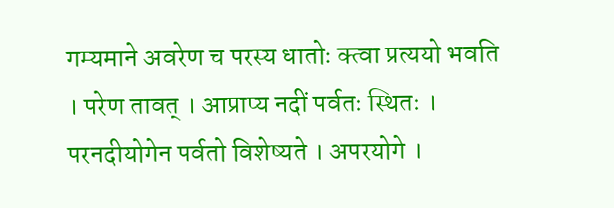गम्यमाने अवरेण च परस्य धातोः क्त्वा प्रत्ययो भवति । परेण तावत् । आप्राप्य नदीं पर्वतः स्थितः । परनदीयोगेन पर्वतो विशेष्यते । अपरयोगे ।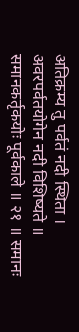अतिक्रम्य तु पर्वतं नदी स्थिता । अवरपर्वतयोगेन नदी विशिष्यते ॥ समानकर्तृकयोः पूर्वकाले ॥ २१ ॥ समानः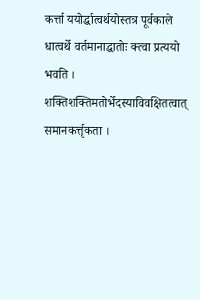कर्त्ता ययोर्द्धात्वर्थयोस्तत्र पूर्वकाले धात्वर्थे वर्तमानाद्धातोः क्त्वा प्रत्ययो भवति । शक्तिशक्तिमतोर्भेदस्याविवक्षितत्वात् समानकर्त्तृकता ।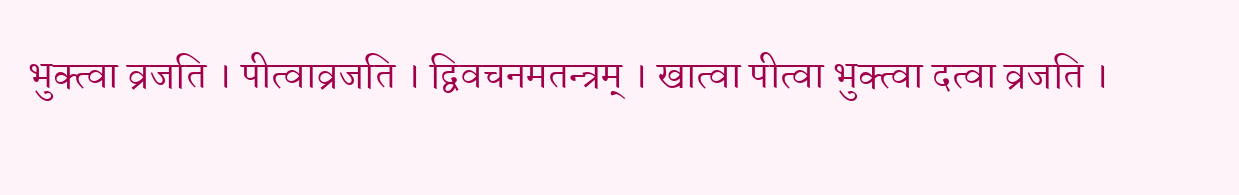भुक्त्वा व्रजति । पीत्वाव्रजति । द्विवचनमतन्त्रम् । खात्वा पीत्वा भुक्त्वा दत्वा व्रजति ।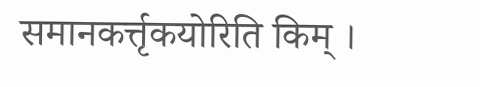समानकर्त्तृकयोरिति किम् ।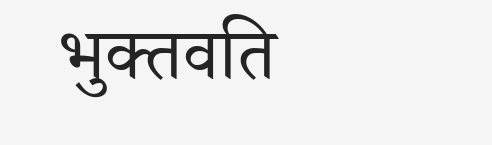भुक्तवति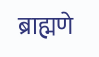ब्राह्मणे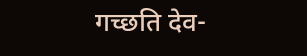गच्छति देव-